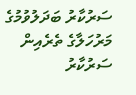ސަރުކާރު ބަދަލުވުމުގެ މަރުހަލާގެ ތެރެއިން ސަރުކާރު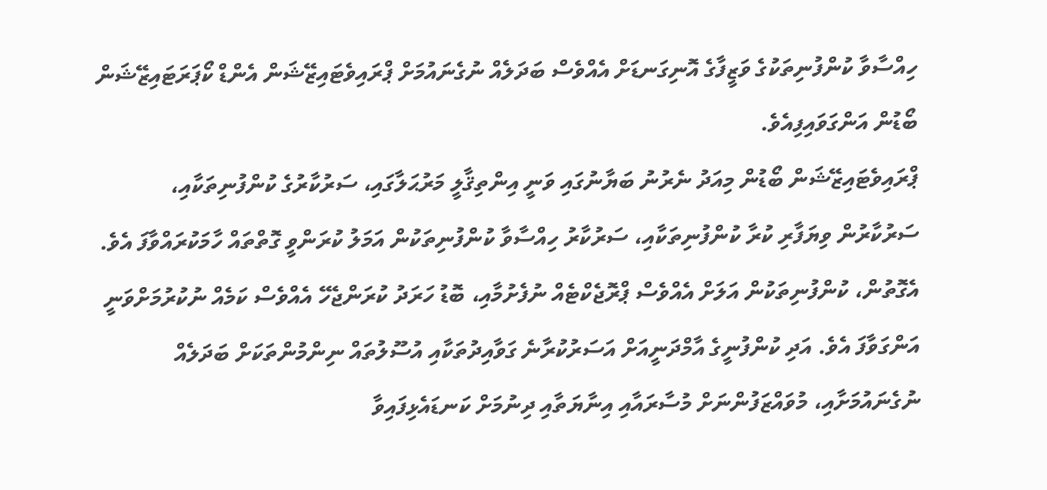ހިއްސާވާ ކުންފުނިތަކުގެ ވަޒީފާގެ އޮނިގަނޑަށް އެއްވެސް ބަދަލެއް ނުގެނައުމަށް ޕްރައިވެޓައިޒޭޝަން އެންޑް ކޯޕަރަޓައިޒޭޝަން ބޯޑުން އަންގަވައިފިއެވެ.
ޕްރައިވެޓައިޒޭޝަން ބޯޑުން މިއަދު ނެރުނު ބަޔާނުގައި ވަނީ އިންތިޤާލީ މަރުޙަލާގައި، ސަރުކާރުގެ ކުންފުނިތަކާއި، ސަރުކާރުން ވިޔަފާރި ކުރާ ކުންފުނިތަކާއި، ސަރުކާރު ހިއްސާވާ ކުންފުނިތަކުން އަމަލު ކުރަންވީ ގޮތްތައް ހާމަކުރައްވާފަ އެވެ.
އެގޮތުން، ކުންފުނިތަކުން އަލަށް އެއްވެސް ޕްރޮޖެކްޓެއް ނުފެށުމާއި، ބޮޑު ހަރަދު ކުރަންޖެހޭ އެއްވެސް ކަމެއް ނުކުރުމަށްވަނީ އަންގަވާފަ އެވެ. އަދި ކުންފުނީގެ އާމްދަނީއަށް އަސަރުކުރާނެ ގަވާއިދުތަކާއި އުސޫލުތައް ނިންމުންތަކަށް ބަދަލެއް ނުގެނައުމަށާއި، މުވައްޒަފުންނަށް މުސާރައާއި އިނާޔަތާއި ދިނުމަށް ކަނޑައެޅިފައިވާ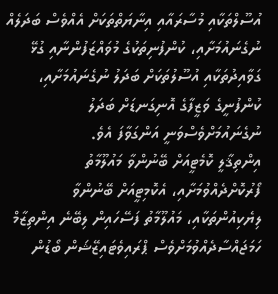އުސޫލްތަކާއި މުސާރައާއި އިނާޔަތްތަކަށް އެއްވެސް ބަދަލެއް ނުގެނައުމަށާއި، ކުންފުނިތަކުގެ މުވައްޒަފުންނާއި ގުޅޭ ގަވާއިދުތަކާއި އުސޫލުތަކަށް ބަދަލު ނުގެނައުމަށާއި، ކުންފުނީގެ ވަޒީފާގެ އޮނިގަނޑަށް ބަދަލު ނުގެނައުމަށްވެސްވަނީ އަންގަވާފަ އެވެ.
އިންތިޤާލީ ކޮމެޓީއަށް ބޭނުންވާ މައުލޫމާތު ފޯރުކޮށްދެއްވުމަށާއި، އެކޮމިޓީއަށް ބޭނުންވާ ލިޔެކިއުންތަކާއި، މައުލޫމާތު ފަސޭހައިން ލިބޭނެ އިންތިޒާމް ހަމަޖައްސާދެއްވުމަށްވެސް ޕްރައިވެޓައިޒޭޝަން ބޯޑުން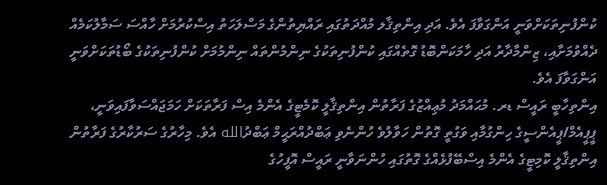ކުންފުނިތަކަށްވަނީ އަންގަވާފަ އެވެ. އަދި އިންތިޤާލ މުއްދަތުގައި ރައްޔިތުންގެ މަސްލަހަތު އިސްކުރުމަށް ހާއްސަ ސަމާލުކަމެއް ދެއްވުމަށާއި، ޒިންމާދާރު އަދި ހާމަކަންބޮޑު ގޮތެއްގައި ކުންފުނިތަކުގެ ނިންމުންތައް ނިންމުމަށް ކުންފުނިތަކުގެ ބޯޑުތަކަށްވަނީ އަންގަވާފަ އެވެ.
އިންތިހާބީ ރައީސް ޑރ. މުޙައްމަދު މުޢިއްޒުގެ ފަރާތުން އިންތިޤާލީ ކޮމެޓީގެ އެންމެ އިސް ފަރާތަކަށް ހަމަޖައްސަވާފައިވަނީ، ޕީޕީއެމް/ޕީއެންސީގެ ހިންގުމާއި ވަގުތީ ގޮތުން ހަވާލުވެ ހުންނެވި ޢަބްދުއްރަޙީމް ޢަބްދުالله އެވެ. މިހާރުގެ ސަރުކާރުގެ ފަރާތުން އިންތިޤާލީ ކޮމިޓީގެ އެންމެ އިސްބޭފުޅެއްގެ ގޮތުގައި ހުންނަވާނީ ރައީސް އޮފީހުގެ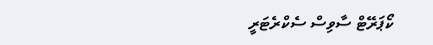ކޯޕަރޭޓް ސާވިސް ސެކްރެޓަރީ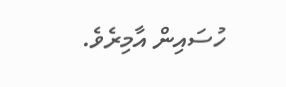ހުސައިން އާމިރެވެ.